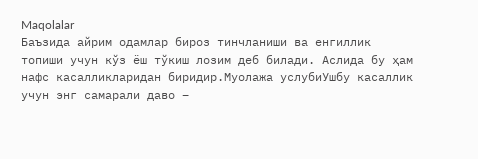Maqolalar
Баъзида айрим одамлар бироз тинчланиши ва енгиллик топиши учун кўз ёш тўкиш лозим деб билади. Аслида бу ҳам нафс касалликларидан биридир.Муолажа услубиУшбу касаллик учун энг самарали даво –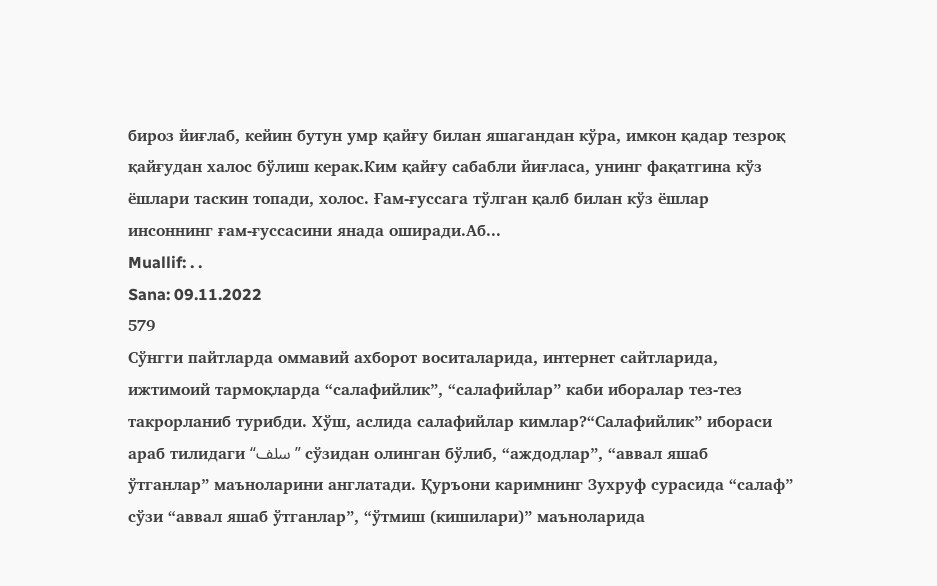бироз йиғлаб, кейин бутун умр қайғу билан яшагандан кўра, имкон қадар тезроқ қайғудан халос бўлиш керак.Ким қайғу сабабли йиғласа, унинг фақатгина кўз ёшлари таскин топади, холос. Ғам-ғуссага тўлган қалб билан кўз ёшлар инсоннинг ғам-ғуссасини янада оширади.Аб...
Muallif: . .
Sana: 09.11.2022
579
Сўнгги пайтларда оммавий ахборот воситаларида, интернет сайтларида, ижтимоий тармоқларда “салафийлик”, “салафийлар” каби иборалар тез-тез такрорланиб турибди. Хўш, аслида салафийлар кимлар?“Салафийлик” ибораси араб тилидаги “سلف” сўзидан олинган бўлиб, “аждодлар”, “аввал яшаб ўтганлар” маъноларини англатади. Қуръони каримнинг Зухруф сурасида “салаф” сўзи “аввал яшаб ўтганлар”, “ўтмиш (кишилари)” маъноларида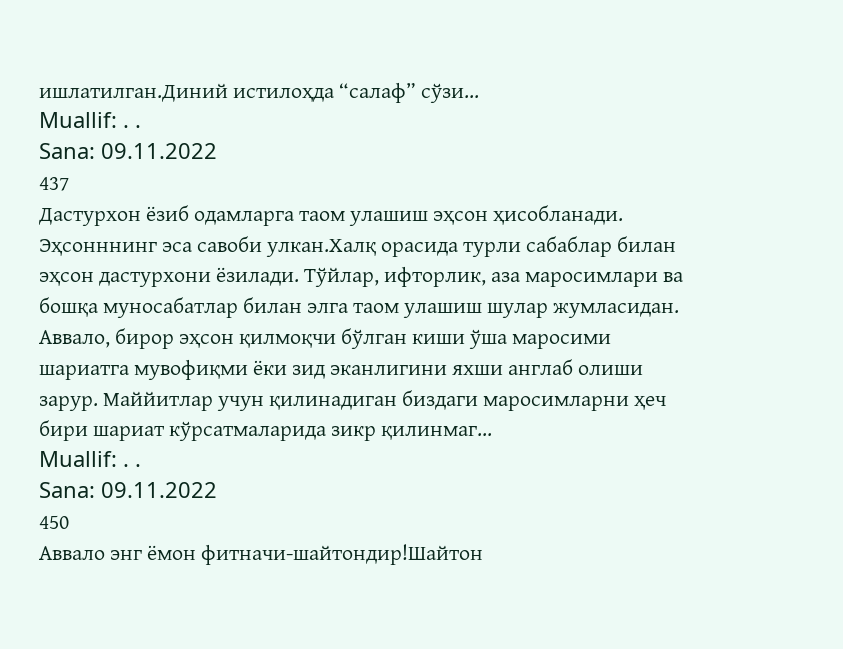ишлатилган.Диний истилоҳда “салаф” сўзи...
Muallif: . .
Sana: 09.11.2022
437
Дастурхон ёзиб одамларга таом улашиш эҳсон ҳисобланади. Эҳсонннинг эса савоби улкан.Халқ орасида турли сабаблар билан эҳсон дастурхони ёзилади. Тўйлар, ифторлик, аза маросимлари ва бошқа муносабатлар билан элга таом улашиш шулар жумласидан. Аввало, бирор эҳсон қилмоқчи бўлган киши ўша маросими шариатга мувофиқми ёки зид эканлигини яхши англаб олиши зарур. Маййитлар учун қилинадиган биздаги маросимларни ҳеч бири шариат кўрсатмаларида зикр қилинмаг...
Muallif: . .
Sana: 09.11.2022
450
Аввало энг ёмон фитначи-шайтондир!Шайтон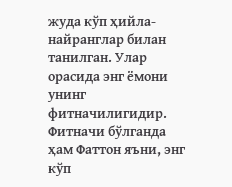жуда кўп ҳийла-найранглар билан танилган. Улар орасида энг ёмони унинг фитначилигидир. Фитначи бўлганда ҳам Фаттон яъни, энг кўп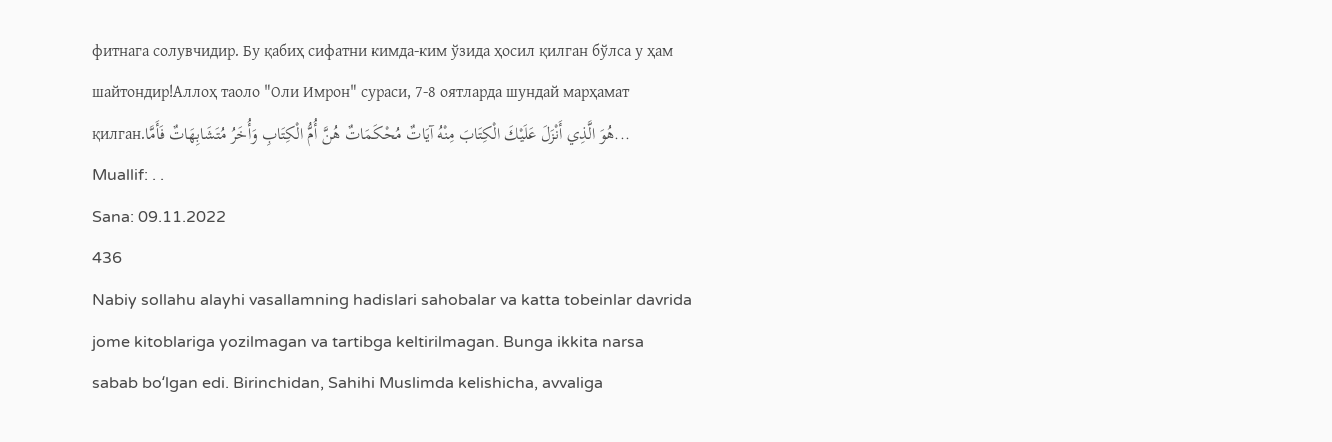фитнага солувчидир. Бу қабиҳ сифатни кимда-ким ўзида ҳосил қилган бўлса у ҳам шайтондир!Аллоҳ таоло "Оли Имрон" сураси, 7-8 оятларда шундай марҳамат қилган.هُوَ الَّذِي أَنْزَلَ عَلَيْكَ الْكِتَابَ مِنْهُ آيَاتٌ مُحْكَمَاتٌ هُنَّ أُمُّ الْكِتَابِ وَأُخَرُ مُتَشَابِهَاتٌ فَأَمَّا...
Muallif: . .
Sana: 09.11.2022
436
Nabiy sollahu alayhi vasallamning hadislari sahobalar va katta tobeinlar davrida jome kitoblariga yozilmagan va tartibga keltirilmagan. Bunga ikkita narsa sabab boʻlgan edi. Birinchidan, Sahihi Muslimda kelishicha, avvaliga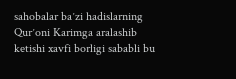sahobalar baʼzi hadislarning Qurʼoni Karimga aralashib ketishi xavfi borligi sababli bu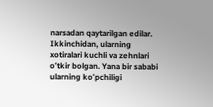narsadan qaytarilgan edilar. Ikkinchidan, ularning xotiralari kuchli va zehnlari oʻtkir bolgan. Yana bir sababi ularning koʻpchiligi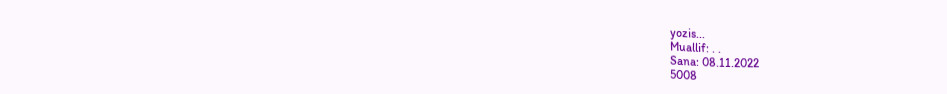yozis...
Muallif: . .
Sana: 08.11.2022
5008